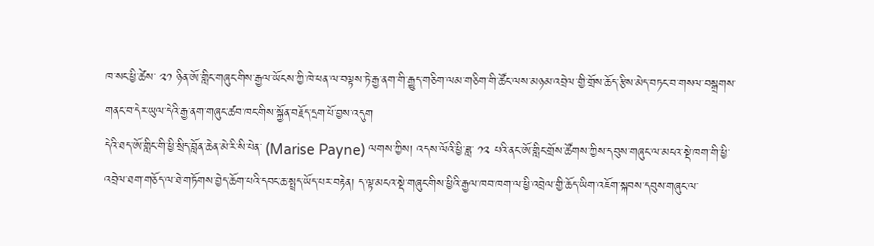ཁ་སང་ཕྱི་ཚེས་ ༢༡ ཉིན་ཨོ་གླིང་གཞུང་གིས་རྒྱལ་ཡོངས་ཀྱི་ཁེ་ཕན་ལ་བལྟས་ཏེ་རྒྱ་ནག་གི་རྒྱུད་གཅིག་ལམ་གཅིག་གི་ཚོང་ལས་མཉམ་འབྲེལ་གྱི་གྲོས་ཆོད་རྩིས་མེད་བཏང་བ་གསལ་བསྒྲགས་གནང་བ་དེར་ཡུལ་དེའི་རྒྱ་ནག་གཞུང་ཚབ་ཁང་གིས་སྐྱོན་བརྗོད་དྲག་པོ་བྱས་འདུག
དེའི་ཐད་ཨོ་གླིང་གི་ཕྱི་སྲིད་བློན་ཆེན་མེ་རི་སི་པེན་ (Marise Payne) ལགས་ཀྱིས། འདས་ལོའི་ཕྱི་ཟླ་ ༡༢ པའི་ནང་ཨོ་གླིང་གྲོས་ཚོགས་ཀྱིས་དབུས་གཞུང་ལ་མངའ་སྡེ་ཁག་གི་ཕྱི་འབྲེལ་ཐག་གཅོད་ལ་ཐེ་གཏོགས་བྱེད་ཆོག་པའི་དབང་ཆ་སྤྲད་ཡོད་པར་བརྟེན། ད་ལྟ་མངའ་སྡེ་གཞུང་གིས་ཕྱིའི་རྒྱལ་ཁབ་ཁག་ལ་ཕྱི་འབྲེལ་གྱི་ཆོད་ཡིག་འཇོག་སྐབས་དབུས་གཞུང་ལ་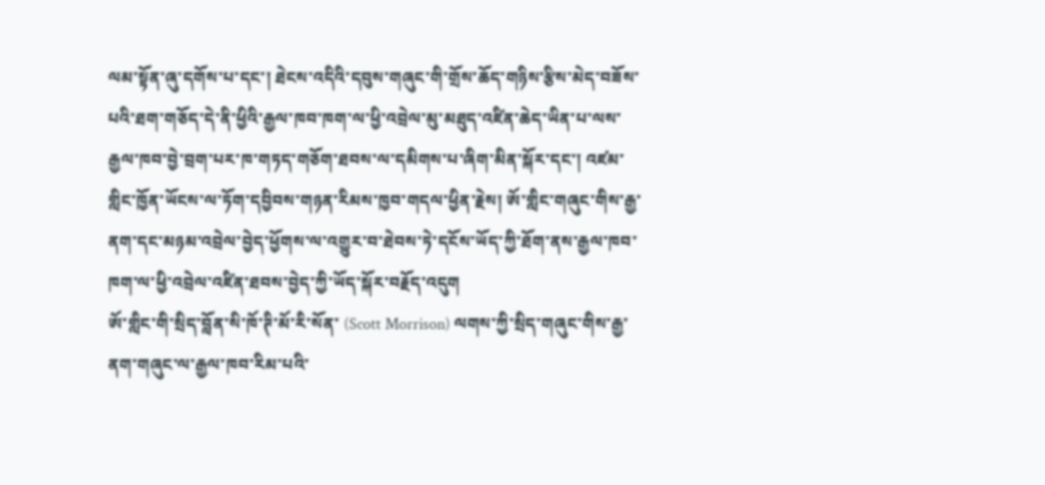ལམ་སྟོན་ཞུ་དགོས་པ་དང་། ཐེངས་འདིའི་དབུས་གཞུང་གི་གྲོས་ཆོད་གཉིས་རྩིས་མེད་བཟོས་པའི་ཐག་གཅོད་དེ་ནི་ཕྱིའི་རྒྱལ་ཁབ་ཁག་ལ་ཕྱི་འབྲེལ་མུ་མཐུད་འཛིན་ཆེད་ཡིན་པ་ལས་རྒྱལ་ཁབ་བྱེ་བྲག་པར་ཁ་གཏད་གཅོག་ཐབས་ལ་དམིགས་པ་ཞིག་མིན་སྐོར་དང་། འཛམ་གླིང་ཁྱོན་ཡོངས་ལ་ཏོག་དབྱིབས་གཉན་རིམས་ཁྱབ་གདལ་ཕྱིན་རྗེས། ཨོ་གླིང་གཞུང་གིས་རྒྱ་ནག་དང་མཉམ་འབྲེལ་བྱེད་ཕྱོགས་ལ་འགྱུར་བ་ཐེབས་ཏེ་དངོས་ཡོད་ཀྱི་ཐོག་ནས་རྒྱལ་ཁབ་ཁག་ལ་ཕྱི་འབྲེལ་འཛིན་ཐབས་བྱེད་ཀྱི་ཡོད་སྐོར་བརྗོད་འདུག
ཨོ་གླིང་གི་སྲིད་བློན་སི་ཁོ་ཊི་མོ་རི་སོན་ (Scott Morrison) ལགས་ཀྱི་སྲིད་གཞུང་གིས་རྒྱ་ནག་གཞུང་ལ་རྒྱལ་ཁབ་རིམ་པའི་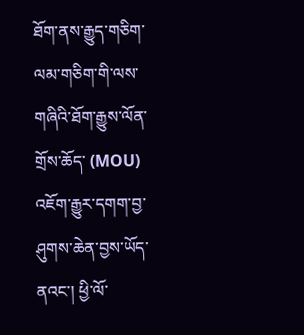ཐོག་ནས་རྒྱུད་གཅིག་ལམ་གཅིག་གི་ལས་གཞིའི་ཐོག་རྒྱུས་ལོན་གྲོས་ཆོད་ (MOU) འཇོག་རྒྱུར་དགག་བྱ་ཤུགས་ཆེན་བྱས་ཡོད་ནའང་། ཕྱི་ལོ་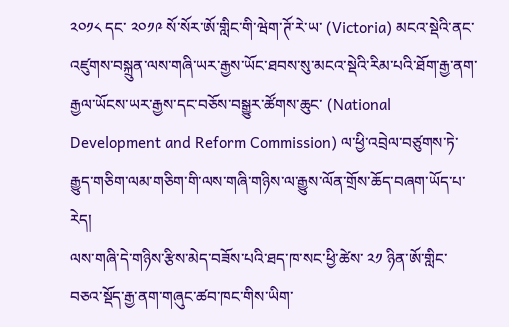༢༠༡༨ དང་ ༢༠༡༩ སོ་སོར་ཨོ་གླིང་གི་ཝེག་ཊོ་རེ་ཡ་ (Victoria) མངའ་སྡེའི་ནང་འཛུགས་བསྐྲུན་ལས་གཞི་ཡར་རྒྱས་ཡོང་ཐབས་སུ་མངའ་སྡེའི་རིམ་པའི་ཐོག་རྒྱ་ནག་རྒྱལ་ཡོངས་ཡར་རྒྱས་དང་བཅོས་བསྒྱུར་ཚོགས་ཆུང་ (National Development and Reform Commission) ལ་ཕྱི་འབྲེལ་བཙུགས་ཏེ་རྒྱུད་གཅིག་ལམ་གཅིག་གི་ལས་གཞི་གཉིས་ལ་རྒྱུས་ལོན་གྲོས་ཆོད་བཞག་ཡོད་པ་རེད།
ལས་གཞི་དེ་གཉིས་རྩིས་མེད་བཟོས་པའི་ཐད་ཁ་སང་ཕྱི་ཚེས་ ༢༡ ཉིན་ཨོ་གླིང་བཅའ་སྡོད་རྒྱ་ནག་གཞུང་ཚབ་ཁང་གིས་ཡིག་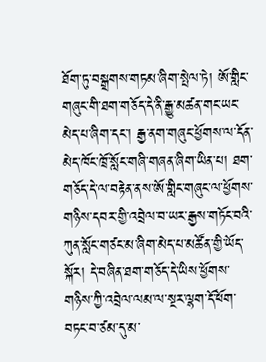ཐོག་ཏུ་བསྒྲགས་གཏམ་ཞིག་སྤེལ་ཏེ། ཨོ་གླིང་གཞུང་གི་ཐག་གཅོད་དེ་ནི་རྒྱུ་མཚན་གང་ཡང་མེད་པ་ཞིག་དང་། རྒྱ་ནག་གཞུང་ཕྱོགས་ལ་དོན་མེད་ཁོང་ཁྲོ་སློང་གཞི་གཞན་ཞིག་ཡིན་པ། ཐག་གཅོད་དེ་ལ་བརྟེན་ནས་ཨོ་གླིང་གཞུང་ལ་ཕྱོགས་གཉིས་དབར་གྱི་འབྲེལ་བ་ཡར་རྒྱས་གཏོང་བའི་ཀུན་སློང་གཙང་མ་ཞིག་མེད་པ་མཚོན་གྱི་ཡོད་སྐོར། དེ་བཞིན་ཐག་གཅོད་དེ་ཡིས་ཕྱོགས་གཉིས་ཀྱི་འབྲེལ་ལམ་ལ་སྔར་ལྷག་དོ་ཕོག་བཏང་བ་ཙམ་དུ་མ་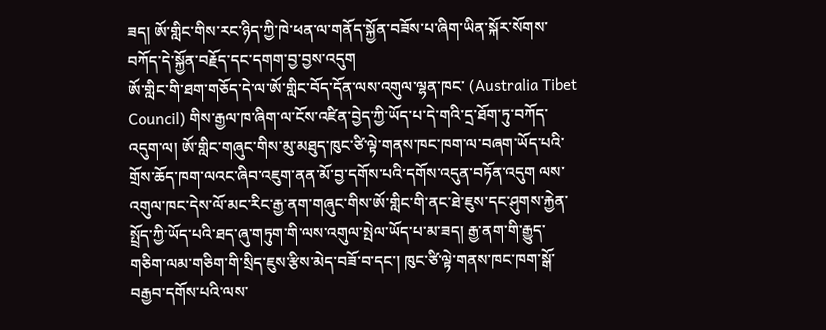ཟད། ཨོ་གླིང་གིས་རང་ཉིད་ཀྱི་ཁེ་ཕན་ལ་གནོད་སྐྱོན་བཟོས་པ་ཞིག་ཡིན་སྐོར་སོགས་བཀོད་དེ་སྐྱོན་བརྗོད་དང་དགག་བྱ་བྱས་འདུག
ཨོ་གླིང་གི་ཐག་གཅོད་དེ་ལ་ཨོ་གླིང་བོད་དོན་ལས་འགུལ་ལྷན་ཁང་ (Australia Tibet Council) གིས་རྒྱལ་ཁ་ཞིག་ལ་ངོས་འཛིན་བྱེད་ཀྱི་ཡོད་པ་དེ་གའི་དྲ་ཐོག་ཏུ་བཀོད་འདུག་ལ། ཨོ་གླིང་གཞུང་གིས་མུ་མཐུད་ཁུང་ཙི་ལྟེ་གནས་ཁང་ཁག་ལ་བཞག་ཡོད་པའི་གྲོས་ཆོད་ཁག་ལའང་ཞིབ་འཇུག་ནན་མོ་བྱ་དགོས་པའི་དགོས་འདུན་བཏོན་འདུག ལས་འགུལ་ཁང་དེས་ལོ་མང་རིང་རྒྱ་ནག་གཞུང་གིས་ཨོ་གླིང་གི་ནང་ཐེ་ཇུས་དང་ཤུགས་རྐྱེན་སྤྲོད་ཀྱི་ཡོད་པའི་ཐད་ཞུ་གཏུག་གི་ལས་འགུལ་སྤེལ་ཡོད་པ་མ་ཟད། རྒྱ་ནག་གི་རྒྱུད་གཅིག་ལམ་གཅིག་གི་སྲིད་ཇུས་རྩིས་མེད་བཟོ་བ་དང་། ཁུང་ཙི་ལྟེ་གནས་ཁང་ཁག་སྒོ་བརྒྱབ་དགོས་པའི་ལས་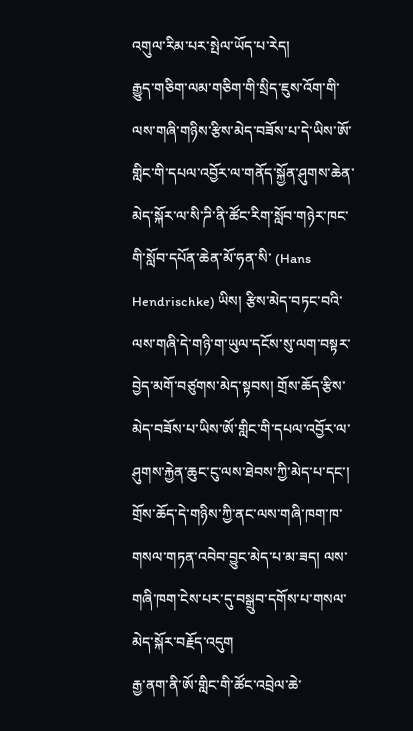འགུལ་རིམ་པར་སྤེལ་ཡོད་པ་རེད།
རྒྱུད་གཅིག་ལམ་གཅིག་གི་སྲིད་ཇུས་འོག་གི་ལས་གཞི་གཉིས་རྩིས་མེད་བཟོས་པ་དེ་ཡིས་ཨོ་གླིང་གི་དཔལ་འབྱོར་ལ་གནོད་སྐྱོན་ཤུགས་ཆེན་མེད་སྐོར་ལ་སི་ཌི་ནི་ཚོང་རིག་སློབ་གཉེར་ཁང་གི་སློབ་དཔོན་ཆེན་མོ་ཧན་སི་ (Hans Hendrischke) ཡིས། རྩིས་མེད་བཏང་བའི་ལས་གཞི་དེ་གཉི་ག་ཡུལ་དངོས་སུ་ལག་བསྟར་བྱེད་མགོ་བཙུགས་མེད་སྟབས། གྲོས་ཆོད་རྩིས་མེད་བཟོས་པ་ཡིས་ཨོ་གླིང་གི་དཔལ་འབྱོར་ལ་ཤུགས་རྐྱེན་ཆུང་ངུ་ལས་ཐེབས་ཀྱི་མེད་པ་དང་། གྲོས་ཆོད་དེ་གཉིས་ཀྱི་ནང་ལས་གཞི་ཁག་ཁ་གསལ་གཏན་འབེབ་བྱུང་མེད་པ་མ་ཟད། ལས་གཞི་ཁག་ངེས་པར་དུ་བསྒྲུབ་དགོས་པ་གསལ་མེད་སྐོར་བརྗོད་འདུག
རྒྱ་ནག་ནི་ཨོ་གླིང་གི་ཚོང་འབྲེལ་ཆེ་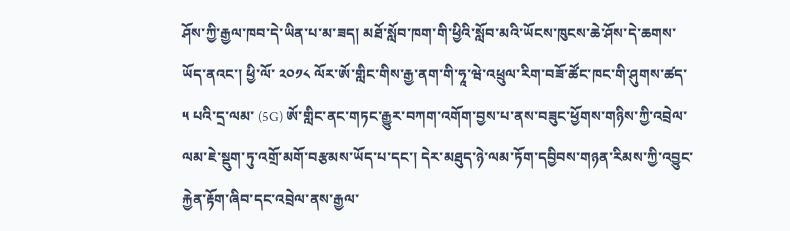ཤོས་ཀྱི་རྒྱལ་ཁབ་དེ་ཡིན་པ་མ་ཟད། མཐོ་སློབ་ཁག་གི་ཕྱིའི་སློབ་མའི་ཡོངས་ཁུངས་ཆེ་ཤོས་དེ་ཆགས་ཡོད་ནའང་། ཕྱི་ལོ་ ༢༠༡༨ ལོར་ཨོ་གླིང་གིས་རྒྱ་ནག་གི་ཧཱ་ཝེ་འཕྲུལ་རིག་བཟོ་ཚོང་ཁང་གི་ཤུགས་ཚད་ ༥ པའི་དྲ་ལམ་ (5G) ཨོ་གླིང་ནང་གཏང་རྒྱུར་བཀག་འགོག་བྱས་པ་ནས་བཟུང་ཕྱོགས་གཉིས་ཀྱི་འབྲེལ་ལམ་ཇེ་སྡུག་ཏུ་འགྲོ་མགོ་བརྩམས་ཡོད་པ་དང་། དེར་མཐུད་ཉེ་ལམ་ཏོག་དབྱིབས་གཉན་རིམས་ཀྱི་འབྱུང་རྐྱེན་རྟོག་ཞིབ་དང་འབྲེལ་ནས་རྒྱལ་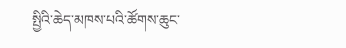སྤྱིའི་ཆེད་མཁས་པའི་ཚོགས་ཆུང་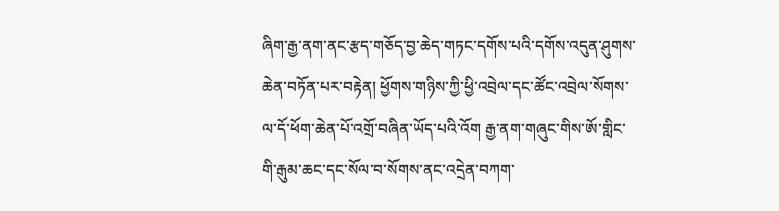ཞིག་རྒྱ་ནག་ནང་རྩད་གཅོད་བྱ་ཆེད་གཏང་དགོས་པའི་དགོས་འདུན་ཤུགས་ཆེན་བཏོན་པར་བརྟེན། ཕྱོགས་གཉིས་ཀྱི་ཕྱི་འབྲེལ་དང་ཚོང་འབྲེལ་སོགས་ལ་དོ་ཕོག་ཆེན་པོ་འགྲོ་བཞིན་ཡོད་པའི་འོག རྒྱ་ནག་གཞུང་གིས་ཨོ་གླིང་གི་རྒུམ་ཆང་དང་སོལ་བ་སོགས་ནང་འདྲེན་བཀག་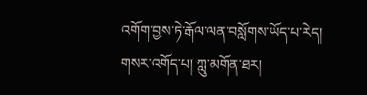འགོག་བྱས་ཏེ་རྒོལ་ལན་བསློགས་ཡོད་པ་རེད།
གསར་འགོད་པ། ཀླུ་མགོན་ཐར།